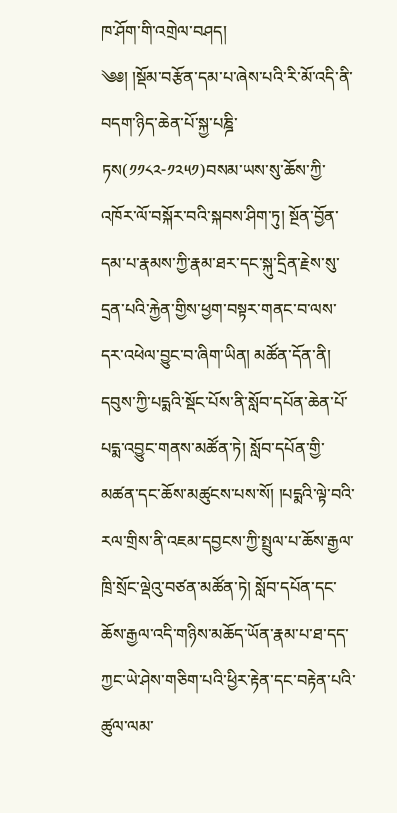ཁ་ཤོག་གི་འགྲེལ་བཤད།
༄༅། །སྡོམ་བརྩོན་དམ་པ་ཞེས་པའི་རི་མོ་འདི་ནི་བདག་ཉིད་ཆེན་པོ་སྐྱ་པཎྜི་ཏས(༡༡༨༢-༡༢༥༡)བསམ་ཡས་སུ་ཆོས་ཀྱི་འཁོར་ལོ་བསྐོར་བའི་སྐབས་ཤིག་ཏུ། སྔོན་བྱོན་དམ་པ་རྣམས་ཀྱི་རྣམ་ཐར་དང་སྐུ་དྲིན་རྗེས་སུ་དྲན་པའི་རྐྱེན་གྱིས་ཕྱག་བསྟར་གནང་བ་ལས་དར་འཕེལ་བྱུང་བ་ཞིག་ཡིན། མཚོན་དོན་ནི། དབུས་ཀྱི་པདྨའི་སྡོང་པོས་ནི་སློབ་དཔོན་ཆེན་པོ་པདྨ་འབྱུང་གནས་མཚོན་ཏེ། སློབ་དཔོན་གྱི་མཚན་དང་ཆོས་མཚུངས་པས་སོ། །པདྨའི་ལྟེ་བའི་རལ་གྲིས་ནི་འཇམ་དབྱངས་ཀྱི་སྤྲུལ་པ་ཆོས་རྒྱལ་ཁྲི་སྲོང་ལྡེའུ་བཙན་མཚོན་ཏེ། སློབ་དཔོན་དང་ཆོས་རྒྱལ་འདི་གཉིས་མཆོད་ཡོན་རྣམ་པ་ཐ་དད་ཀྱང་ཡེ་ཤེས་གཅིག་པའི་ཕྱིར་རྟེན་དང་བརྟེན་པའི་ཚུལ་ལམ་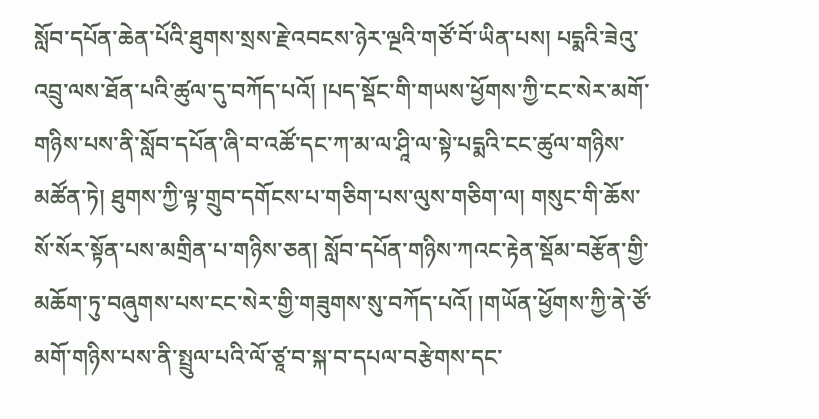སློབ་དཔོན་ཆེན་པོའི་ཐུགས་སྲས་རྗེ་འབངས་ཉེར་ལྔའི་གཙོ་བོ་ཡིན་པས། པདྨའི་ཟེའུ་འབྲུ་ལས་ཐོན་པའི་ཚུལ་དུ་བཀོད་པའོ། །པད་སྡོང་གི་གཡས་ཕྱོགས་ཀྱི་ངང་སེར་མགོ་གཉིས་པས་ནི་སློབ་དཔོན་ཞི་བ་འཚོ་དང་ཀ་མ་ལ་ཤཱི་ལ་སྟེ་པདྨའི་ངང་ཚུལ་གཉིས་མཚོན་ཏེ། ཐུགས་ཀྱི་ལྟ་གྲུབ་དགོངས་པ་གཅིག་པས་ལུས་གཅིག་ལ། གསུང་གི་ཆོས་སོ་སོར་སྟོན་པས་མགྲིན་པ་གཉིས་ཅན། སློབ་དཔོན་གཉིས་ཀའང་རྟེན་སྡོམ་བརྩོན་གྱི་མཆོག་ཏུ་བཞུགས་པས་ངང་སེར་གྱི་གཟུགས་སུ་བཀོད་པའོ། །གཡོན་ཕྱོགས་ཀྱི་ནེ་ཙོ་མགོ་གཉིས་པས་ནི་སྤྲུལ་པའི་ལོ་ཙཱ་བ་སྐ་བ་དཔལ་བརྩེགས་དང་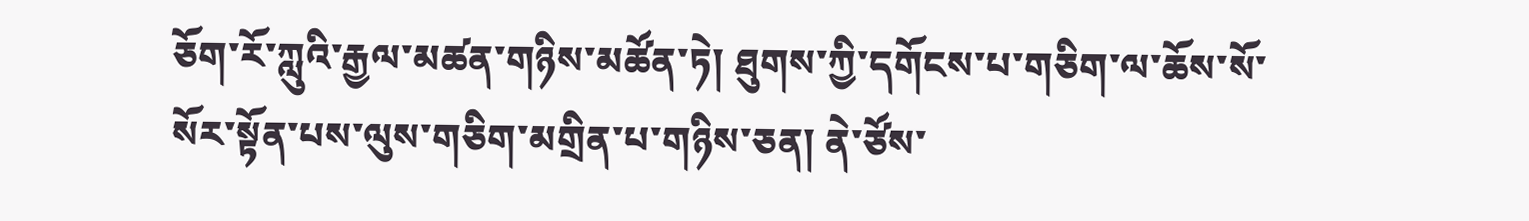ཅོག་རོ་ཀླུའི་རྒྱལ་མཚན་གཉིས་མཚོན་ཏེ། ཐུགས་ཀྱི་དགོངས་པ་གཅིག་ལ་ཆོས་སོ་སོར་སྟོན་པས་ལུས་གཅིག་མགྲིན་པ་གཉིས་ཅན། ནེ་ཙོས་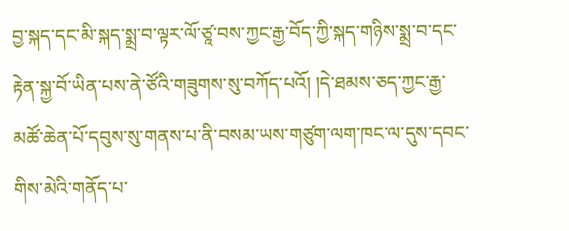བྱ་སྐད་དང་མི་སྐད་སྨྲ་བ་ལྟར་ལོ་ཙཱ་བས་ཀྱང་རྒྱ་བོད་ཀྱི་སྐད་གཉིས་སྨྲ་བ་དང་རྟེན་སྐྱ་བོ་ཡིན་པས་ནེ་ཙོའི་གཟུགས་སུ་བཀོད་པའོ། །དེ་ཐམས་ཅད་ཀྱང་རྒྱ་མཚོ་ཆེན་པོ་དབུས་སུ་གནས་པ་ནི་བསམ་ཡས་གཙུག་ལག་ཁང་ལ་དུས་དབང་གིས་མེའི་གནོད་པ་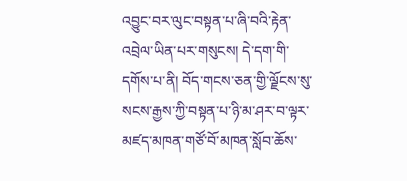འབྱུང་བར་ལུང་བསྟན་པ་ཞི་བའི་རྟེན་འབྲེལ་ཡིན་པར་གསུངས། དེ་དག་གི་དགོས་པ་ནི། བོད་གངས་ཅན་གྱི་ལྗོངས་སུ་སངས་རྒྱས་ཀྱི་བསྟན་པ་ཉི་མ་ཤར་བ་ལྟར་མཛད་མཁན་གཙོ་བོ་མཁན་སློབ་ཆོས་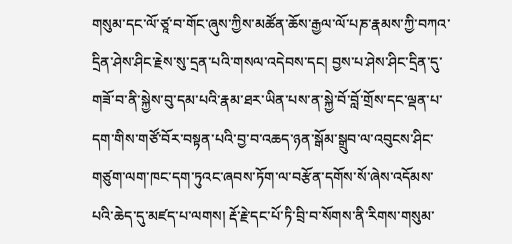གསུམ་དང་ལོ་ཙཱ་བ་གོང་ཞུས་ཀྱིས་མཚོན་ཆོས་རྒྱལ་ལོ་པཎ་རྣམས་ཀྱི་བཀའ་དྲིན་ཤེས་ཤིང་རྗེས་སུ་དྲན་པའི་གསལ་འདེབས་དང། བྱས་པ་ཤེས་ཤིང་དྲིན་དུ་གཟོ་བ་ནི་སྐྱེས་བུ་དམ་པའི་རྣམ་ཐར་ཡིན་པས་ན་སྐྱེ་བོ་བློ་གྲོས་དང་ལྡན་པ་དག་གིས་གཙོ་བོར་བསྟན་པའི་བྱ་བ་འཆད་ཉན་སྒོམ་སྒྲུབ་ལ་འབུངས་ཤིང་གཙུག་ལག་ཁང་དག་ཏུའང་ཞབས་ཏོག་ལ་བརྩོན་དགོས་སོ་ཞེས་འདོམས་པའི་ཆེད་དུ་མཛད་པ་ལགས། རྡོ་རྗེ་དང་པོ་ཏི་བྲི་བ་སོགས་ནི་རིགས་གསུམ་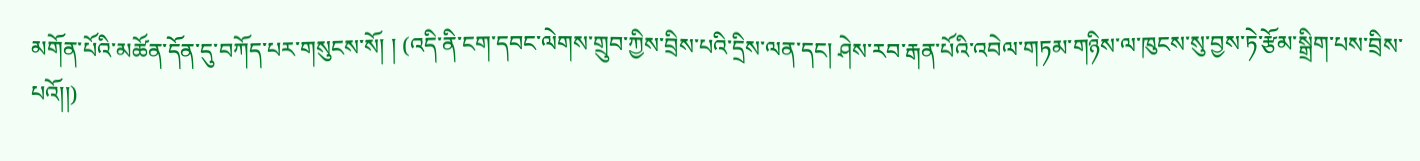མགོན་པོའི་མཚོན་དོན་དུ་བཀོད་པར་གསུངས་སོ། ། (འདི་ནི་ངག་དབང་ལེགས་གྲུབ་ཀྱིས་བྲིས་པའི་དྲིས་ལན་དང། ཤེས་རབ་རྒན་པོའི་འབེལ་གཏམ་གཉིས་ལ་ཁུངས་སུ་བྱས་ཏེ་རྩོམ་སྒྲིག་པས་བྲིས་པའོ།།)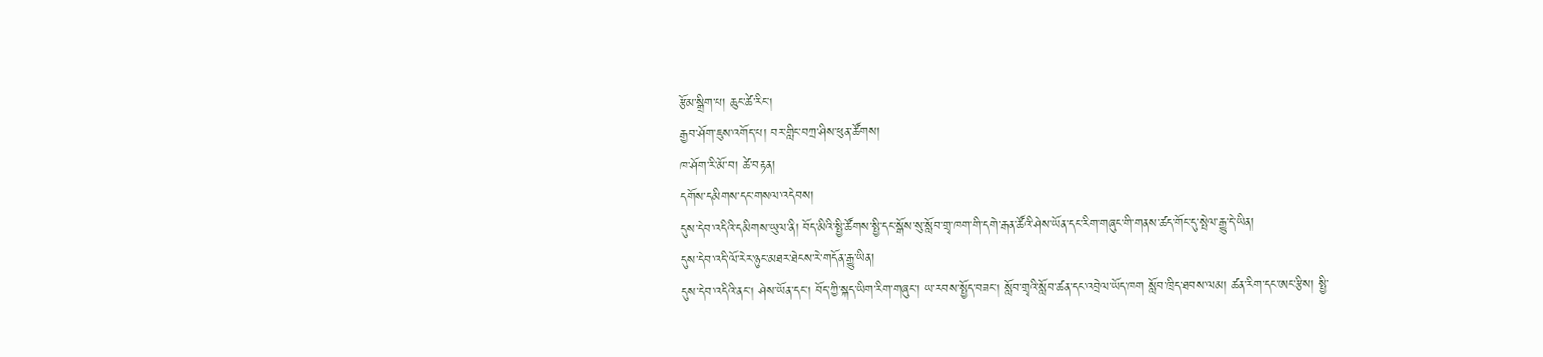རྩོམ་སྒྲིག་པ། ཆུང་ཚེ་རིང།
རྒྱབ་ཤོག་ཇུས་འགོད་པ། བར་གླིང་བཀྲ་ཤིས་ཕུན་ཚོགས།
ཁ་ཤོག་རི་མོ་བ། ཚེ་བརྟན།
དགོས་དམིགས་དང་གསལ་འདེབས།
དུས་དེབ་འདིའི་དམིགས་ཡུལ་ནི། བོད་མིའི་སྤྱི་ཚོགས་སྤྱི་དང་སྒོས་སུ་སློབ་གྲྭ་ཁག་གི་དགེ་རྒན་ཚོའི་ཤེས་ཡོན་དང་རིག་གཞུང་གི་གནས་ཚད་གོང་དུ་སྤེལ་རྒྱུ་དེ་ཡིན།
དུས་དེབ་འདི་ལོ་རེར་ཉུང་མཐར་ཐེངས་རེ་གདོན་རྒྱུ་ཡིན།
དུས་དེབ་འདིའི་ནང། ཤེས་ཡོན་དང། བོད་ཀྱི་སྐད་ཡིག་རིག་གཞུང་། ཡ་རབས་སྤྱོད་བཟང། སློབ་གྲྭའི་སློབ་ཚན་དང་འབྲེལ་ཡོད་ཁག སློབ་ཁྲིད་ཐབས་ལམ། ཚན་རིག་དང་ཨང་རྩིས། སྤྱི་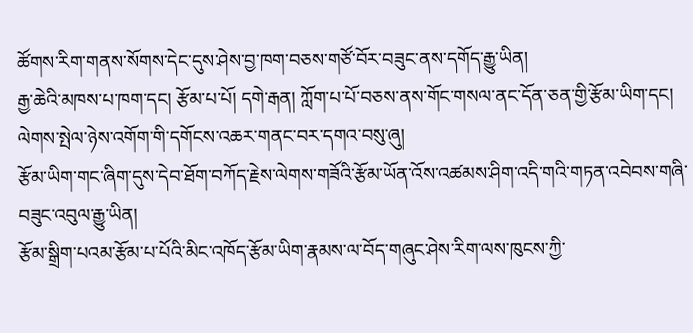ཚོགས་རིག་གནས་སོགས་དེང་དུས་ཤེས་བྱ་ཁག་བཅས་གཙོ་བོར་བཟུང་ནས་དགོད་རྒྱུ་ཡིན།
རྒྱ་ཆེའི་མཁས་པ་ཁག་དང། རྩོམ་པ་པོ། དགེ་རྒན། ཀློག་པ་པོ་བཅས་ནས་གོང་གསལ་ནང་དོན་ཅན་གྱི་རྩོམ་ཡིག་དང། ལེགས་སྤེལ་ཉེས་འགོག་གི་དགོངས་འཆར་གནང་བར་དགའ་བསུ་ཞུ།
རྩོམ་ཡིག་གང་ཞིག་དུས་དེབ་ཐོག་བཀོད་རྗེས་ལེགས་གཟོའི་རྩོམ་ཡོན་འོས་འཚམས་ཤིག་འདི་གའི་གཏན་འབེབས་གཞི་བཟུང་འབུལ་རྒྱུ་ཡིན།
རྩོམ་སྒྲིག་པའམ་རྩོམ་པ་པོའི་མིང་འཁོད་རྩོམ་ཡིག་རྣམས་ལ་བོད་གཞུང་ཤེས་རིག་ལས་ཁུངས་ཀྱི་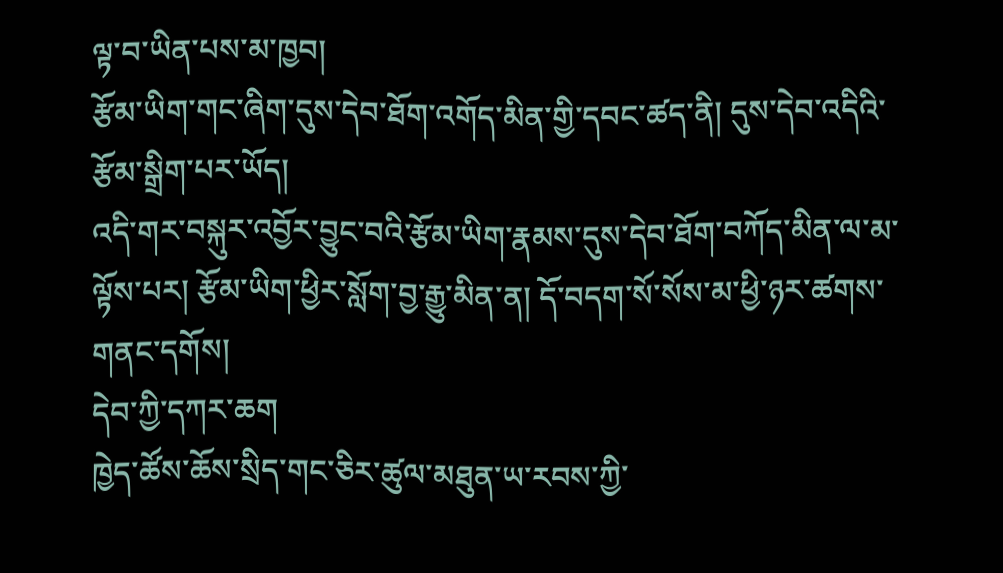ལྟ་བ་ཡིན་པས་མ་ཁྱབ།
རྩོམ་ཡིག་གང་ཞིག་དུས་དེབ་ཐོག་འགོད་མིན་གྱི་དབང་ཚད་ནི། དུས་དེབ་འདིའི་རྩོམ་སྒྲིག་པར་ཡོད།
འདི་གར་བསྐུར་འབྱོར་བྱུང་བའི་རྩོམ་ཡིག་རྣམས་དུས་དེབ་ཐོག་བཀོད་མིན་ལ་མ་ལྟོས་པར། རྩོམ་ཡིག་ཕྱིར་སློག་བྱ་རྒྱུ་མིན་ན། དོ་བདག་སོ་སོས་མ་ཕྱི་ཉར་ཚགས་གནང་དགོས།
དེབ་ཀྱི་དཀར་ཆག
ཁྱེད་ཚོས་ཆོས་སྲིད་གང་ཅིར་ཚུལ་མཐུན་ཡ་རབས་ཀྱི་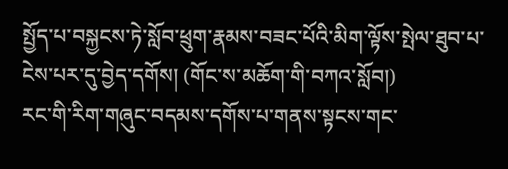སྤྱོད་པ་བསྐྱངས་ཏེ་སློབ་ཕྲུག་རྣམས་བཟང་པོའི་མིག་ལྟོས་སྤེལ་ཐུབ་པ་ངེས་པར་དུ་བྱེད་དགོས། (གོང་ས་མཆོག་གི་བཀའ་སློབ།)
རང་གི་རིག་གཞུང་བདམས་དགོས་པ་གནས་སྟངས་གང་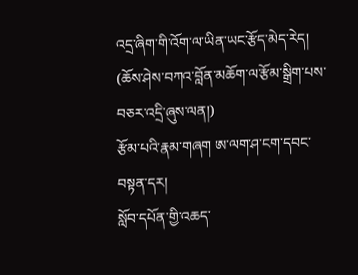འདྲ་ཞིག་གི་འོག་ལ་ཡིན་ཡང་རྩོད་མེད་རེད། (ཆོས་ཤེས་བཀའ་བློན་མཆོག་ལ་རྩོམ་སྒྲིག་པས་བཅར་འདྲི་ཞུས་ལན།)
རྩོམ་པའི་རྣམ་གཞག ཨ་ལག་ཤ་ངག་དབང་བསྟན་དར།
སློབ་དཔོན་གྱི་འཆད་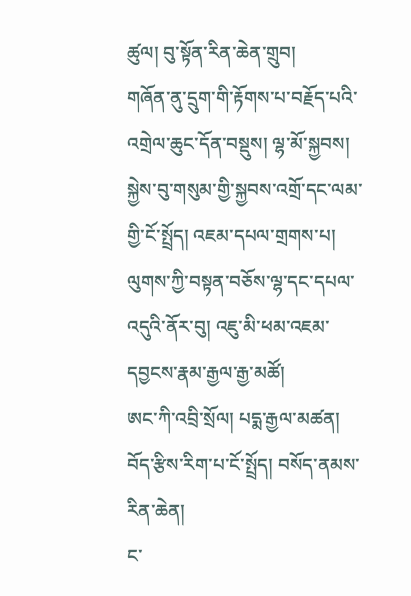ཚུལ། བུ་སྟོན་རིན་ཆེན་གྲུབ།
གཞོན་ནུ་དྲུག་གི་རྟོགས་པ་བརྗོད་པའི་འགྲེལ་ཆུང་དོན་བསྡུས། ལྷ་མོ་སྐྱབས།
སྐྱེས་བུ་གསུམ་གྱི་སྐྱབས་འགྲོ་དང་ལམ་གྱི་ངོ་སྤྲོད། འཇམ་དཔལ་གྲགས་པ།
ལུགས་ཀྱི་བསྟན་བཅོས་ལྷ་དང་དཔལ་འདུའི་ནོར་བུ། འཇུ་མི་ཕམ་འཇམ་དབྱངས་རྣམ་རྒྱལ་རྒྱ་མཚོ།
ཨང་ཀི་འབྲི་སྲོལ། པདྨ་རྒྱལ་མཚན།
བོད་རྩིས་རིག་པ་ངོ་སྤྲོད། བསོད་ནམས་རིན་ཆེན།
ང་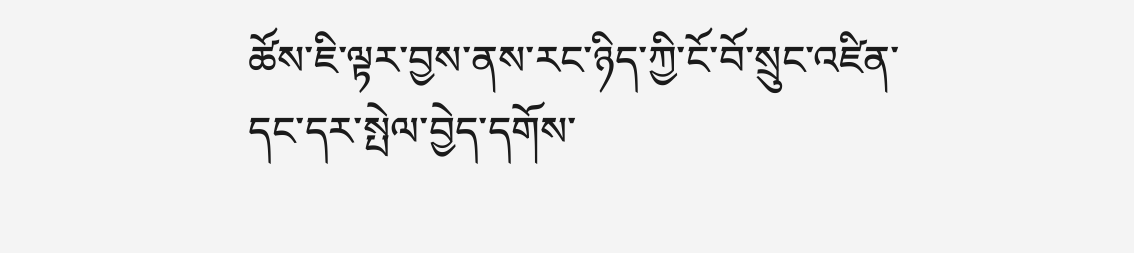ཚོས་ཇི་ལྟར་བྱས་ནས་རང་ཉིད་ཀྱི་ངོ་བོ་སྲུང་འཛིན་དང་དར་སྤེལ་བྱེད་དགོས་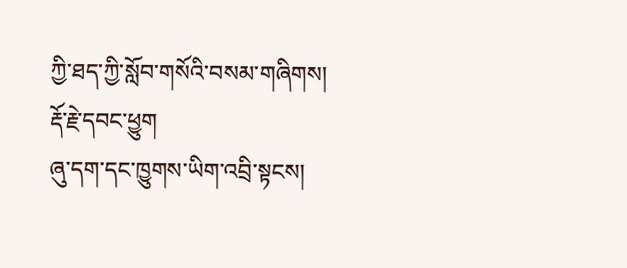ཀྱི་ཐད་ཀྱི་སློབ་གསོའི་བསམ་གཞིགས། རྡོ་རྗེ་དབང་ཕྱུག
ཞུ་དག་དང་ཁྱུགས་ཡིག་འབྲི་སྟངས།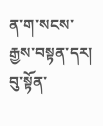ན་ག་སངས་རྒྱས་བསྟན་དར།
བུ་སྟོན་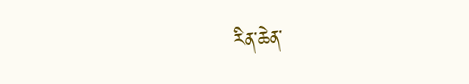རིན་ཆེན་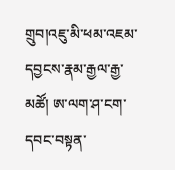གྲུབ།འཇུ་མི་ཕམ་འཇམ་དབྱངས་རྣམ་རྒྱལ་རྒྱ་མཚོ། ཨ་ལག་ཤ་ངག་དབང་བསྟན་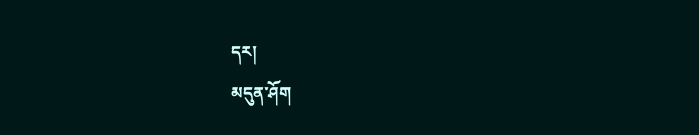དར།
མདུན་ཤོག